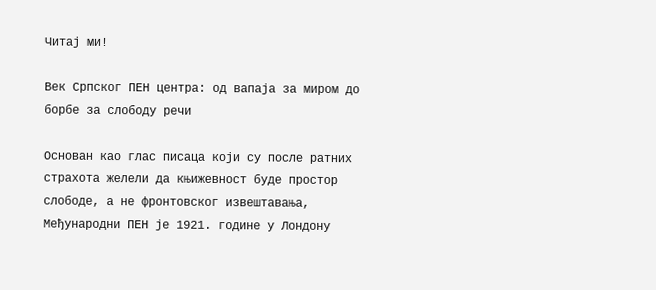Читај ми!

Век Српског ПЕН центра: од вапаја за миром до борбе за слободу речи

Основан као глас писаца који су после ратних страхота желели да књижевност буде простор слободе, а не фронтовског извештавања, Међународни ПЕН је 1921. године у Лондону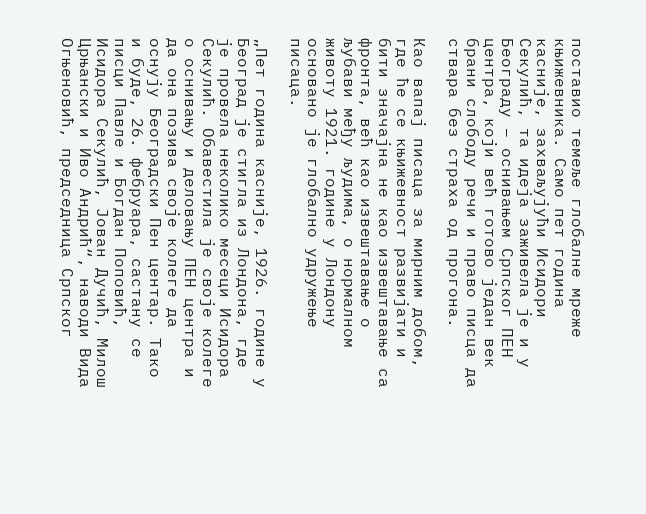поставио темеље глобалне мреже књижевника. Само пет година касније, захваљујући Исидори Секулић, та идеја заживела је и у Београду – оснивањем Српског ПЕН центра, који већ готово један век брани слободу речи и право писца да ствара без страха од прогона.

Као вапај писаца за мирним добом, где ће се књижевност развијати и бити значајна не као извештавање са фронта, већ као извештавање о љубави међу људима, о нормалном животу 1921. године у Лондону основано је глобално удружење писаца.

„Пет година касније, 1926. године у Београд је стигла из Лондона, где је провела неколико месеци Исидора Секулић. Обавестила је своје колеге о оснивању и деловању ПЕН центра и да она позива своје колеге да оснују Београдски Пен центар. Тако и буде, 26. фебруара, састану се писци Павле и Богдан Поповић, Исидора Секулић, Јован Дучић, Милош Црњански и Иво Андрић“, наводи Вида Огњеновић, председница Српског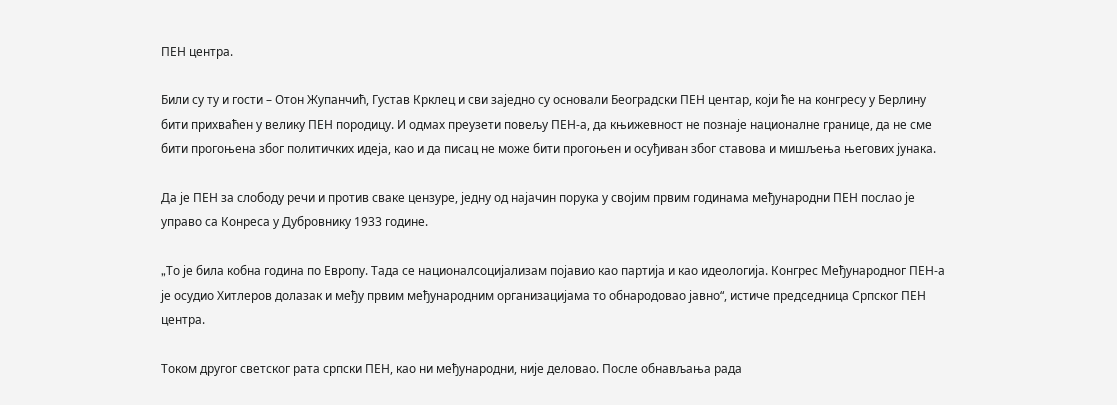ПЕН центра.

Били су ту и гости – Отон Жупанчић, Густав Крклец и сви заједно су основали Београдски ПЕН центар, који ће на конгресу у Берлину бити прихваћен у велику ПЕН породицу. И одмах преузети повељу ПЕН-а, да књижевност не познаје националне границе, да не сме бити прогоњена због политичких идеја, као и да писац не може бити прогоњен и осуђиван због ставова и мишљења његових јунака.

Да је ПЕН за слободу речи и против сваке цензуре, jедну од најачин порука у својим првим годинама међународни ПЕН послао је управо са Конреса у Дубровнику 1933 године.

„Tо је била кобна година по Европу. Тада се националсоцијализам појавио као партија и као идеологија. Конгрес Међународног ПЕН-а је осудио Хитлеров долазак и међу првим међународним организацијама то обнародовао јавно“, истиче председница Српског ПЕН центра.

Током другог светског рата српски ПЕН, као ни међународни, није деловао. После обнављања рада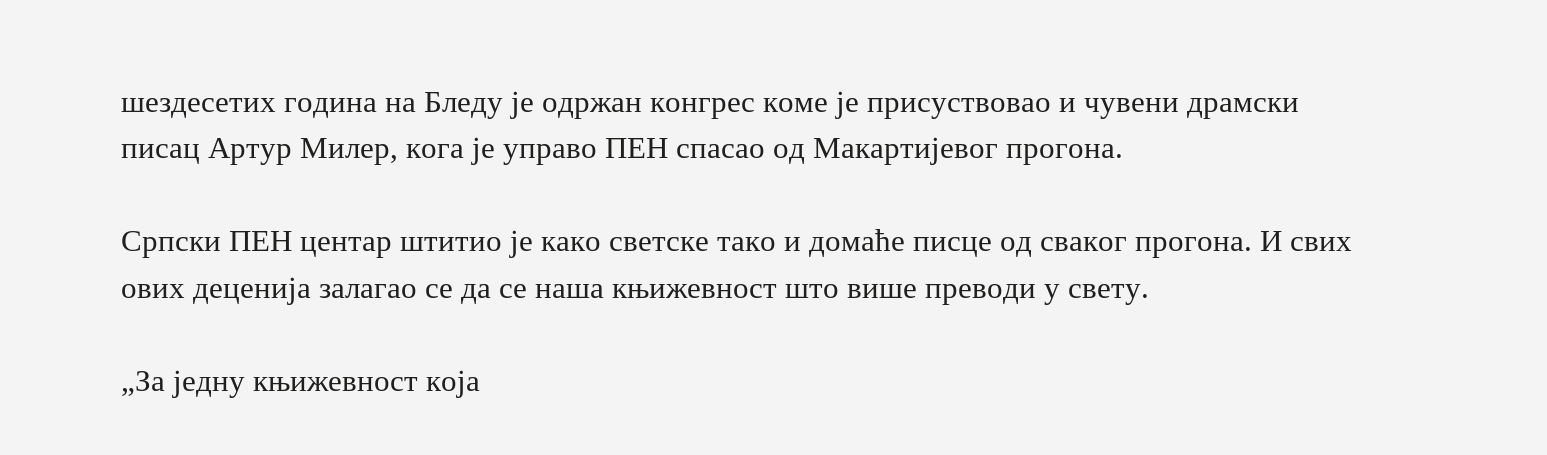шездесетих година на Бледу је одржан конгрес коме је присуствовао и чувени драмски писац Артур Милер, кога је управо ПЕН спасао од Макартијевог прогона.

Српски ПЕН центар штитио је како светске тако и домаће писце од сваког прогона. И свих ових деценија залагао се да се наша књижевност што више преводи у свету.

„За једну књижевност која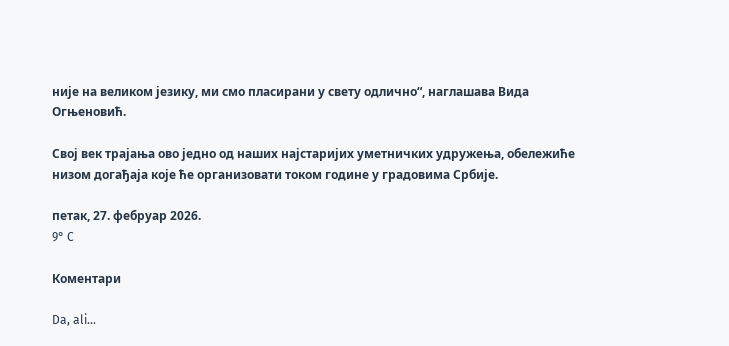није на великом језику, ми смо пласирани у свету одлично“, наглашава Вида Огњеновић.

Свој век трајања ово једно од наших најстаријих уметничких удружења, обележиће низом догађаја које ће организовати током године у градовима Србије.

петак, 27. фебруар 2026.
9° C

Коментари

Da, ali...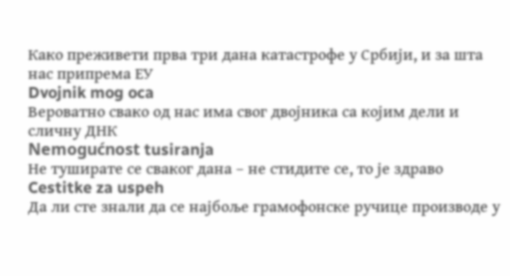Како преживети прва три дана катастрофе у Србији, и за шта нас припрема ЕУ
Dvojnik mog oca
Вероватно свако од нас има свог двојника са којим дели и сличну ДНК
Nemogućnost tusiranja
Не туширате се сваког дана – не стидите се, то је здраво
Cestitke za uspeh
Да ли сте знали да се најбоље грамофонске ручице производе у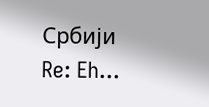Србији
Re: Eh...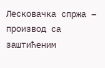Лесковачка спржа – производ са заштићеним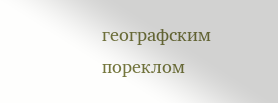географским пореклом